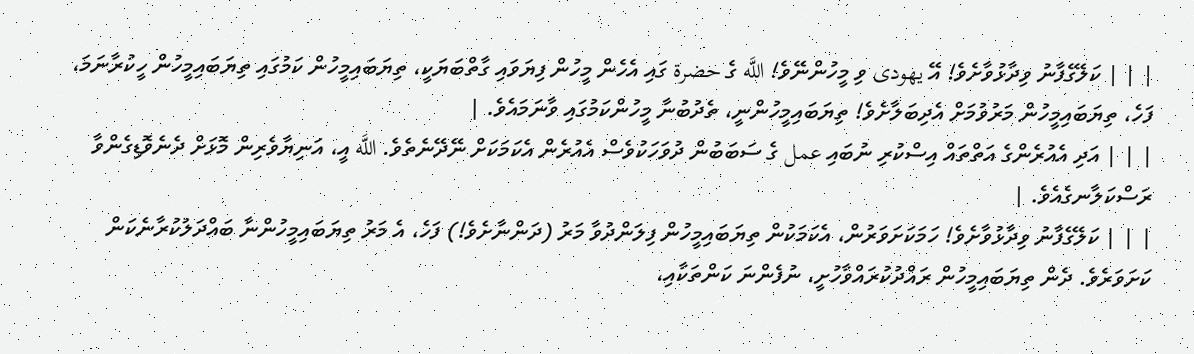| | | ކަލޭގެފާނު ވިދާޅުވާށެވެ! އޭ يهودى ވި މީހުންނޭވެ! اللَّه ގެ حضرة ގައި އެހެން މީހުން ފިޔަވައި ގާތްބަޔަކީ، ތިޔަބައިމީހުން ކަމުގައި ތިޔަބައިމީހުން ހީކުރާނަމަ، ފަހެ، ތިޔަބައިމީހުން މަރުވުމަށް އެދިބަލާށެވެ! ތިޔަބައިމީހުންނީ، ތެދުބުނާ މީހުންކަމުގައި ވާނަމައެވެ. |
| | | އަދި އެއުރެންގެ އަތްތައް އިސްކުރި ނުބައި عمل ގެ ސަބަބުން ދުވަހަކުވެސް އެއުރެން އެކަމަކަށް ނޭދޭނެތެވެ. اللَّه އީ، އަނިޔާވެރިން މޮޅަށް ދެނެވޮޑިގެންވާ ރަސްކަލާނގެއެވެ. |
| | | ކަލޭގެފާނު ވިދާޅުވާށެވެ! ހަމަކަށަވަރުން، އެކަމަކުން ތިޔަބައިމީހުން ފިލަންދުވާ މަރު (ދަންނާށެވެ!) ފަހެ، އެ މަރު ތިޔަބައިމީހުންނާ ބައްދަލުކުރާނެކަން ކަށަވަރެވެ. ދެން ތިޔަބައިމީހުން ރައްދުކުރައްވާހުށީ، ނުފެންނަ ކަންތަކާއި،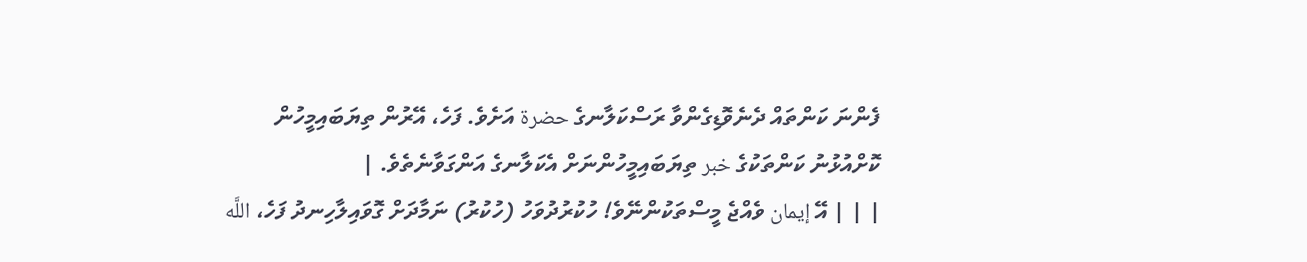ފެންނަ ކަންތައް ދެނެވޮޑިގެންވާ ރަސްކަލާނގެ حضرة އަށެވެ. ފަހެ، އޭރުން ތިޔަބައިމީހުން ކޮށްއުޅުނު ކަންތަކުގެ خبر ތިޔަބައިމީހުންނަށް އެކަލާނގެ އަންގަވާނެތެވެ. |
| | | އޭ إيمان ވެއްޖެ މީސްތަކުންނޭވެ! ހުކުރުދުވަހު (ހުކުރު) ނަމާދަށް ގޮވައިލާހިނދު ފަހެ، اللَّه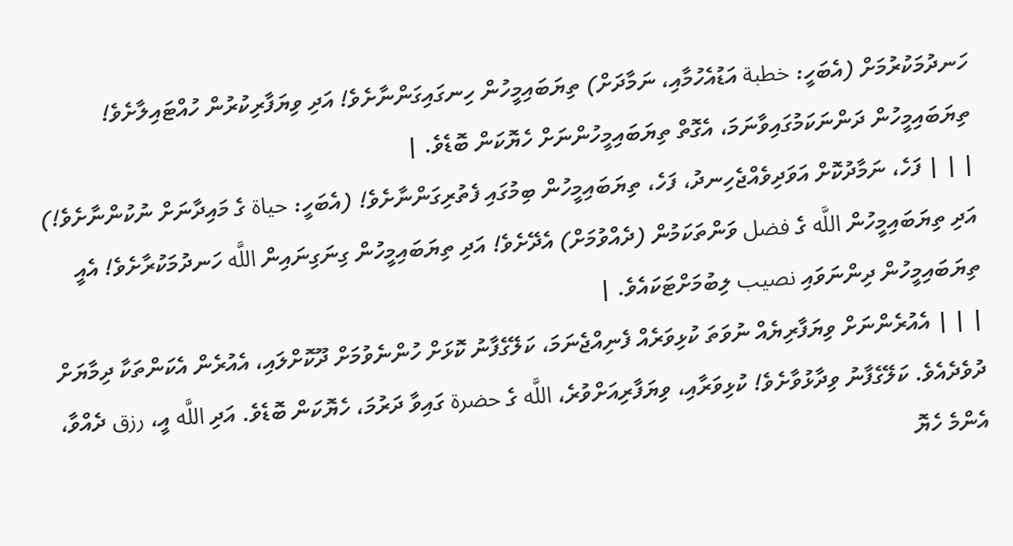ހަނދުމަކުރުމަށް (އެބަހީ: خطبة އަޑުއެހުމާއި، ނަމާދަށް) ތިޔަބައިމީހުން ހިނގައިގަންނާށެވެ! އަދި ވިޔަފާރިކުރުން ހުއްޓައިލާށެވެ! ތިޔަބައިމީހުން ދަންނަކަމުގައިވާނަމަ، އެގޮތް ތިޔަބައިމީހުންނަށް ހެޔޮކަން ބޮޑެވެ. |
| | | ފަހެ، ނަމާދުކޮށް އަވަދިވެއްޖެހިނދު، ފަހެ، ތިޔަބައިމީހުން ބިމުގައި ފެތުރިގަންނާށެވެ! (އެބަހީ: حياة ގެ މައިދާނަށް ނުކުންނާށެވެ!) އަދި ތިޔަބައިމީހުން اللَّه ގެ فضل ވަންތަކަމުން (ދެއްވުމަށް) އެދޭށެވެ! އަދި ތިޔަބައިމީހުން ގިނަގިނައިން اللَّه ހަނދުމަކުރާށެވެ! އެއީ ތިޔަބައިމީހުން ދިންނަވައި نصيب ލިބުމަށްޓަކައެވެ. |
| | | އެއުރެންނަށް ވިޔަފާރިޔެއް ނުވަތަ ކުޅިވަރެއް ފެނިއްޖެނަމަ، ކަލޭގެފާނު ކޮޅަށް ހުންނެވުމަށް ދޫކޮށްލައި، އެއުރެން އެކަންތަކާ ދިމާޔަށް ދުވެދެއެވެ. ކަލޭގެފާނު ވިދާޅުވާށެވެ! ކުޅިވަރާއި، ވިޔަފާރިއަށްވުރެ، اللَّه ގެ حضرة ގައިވާ ދަރުމަ، ހެޔޮކަން ބޮޑެވެ. އަދި اللَّه އީ، رزق ދެއްވާ، އެންމެ ހެޔޮ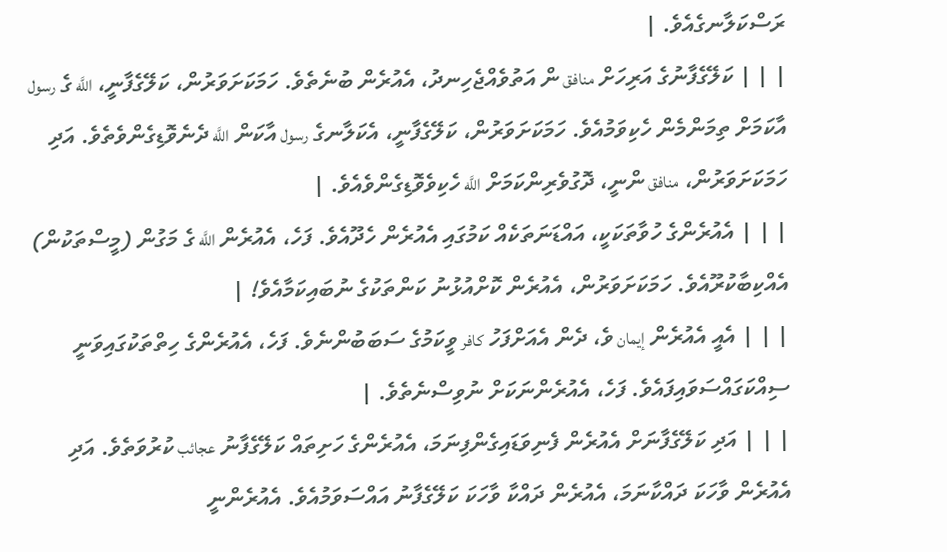ރަސްކަލާނގެއެވެ. |
| | | ކަލޭގެފާނުގެ އަރިހަށް منافق ން އަތުވެއްޖެހިނދު، އެއުރެން ބުނެތެވެ. ހަމަކަށަވަރުން، ކަލޭގެފާނީ، اللَّه ގެ رسول އާކަމަށް ތިމަންމެން ހެކިވަމުއެވެ. ހަމަކަށަވަރުން، ކަލޭގެފާނީ، އެކަލާނގެ رسول އާކަން اللَّه ދެނެވޮޑިގެންވެތެވެ. އަދި ހަމަކަށަވަރުން، منافق ންނީ، ދޮގުވެރިންކަމަށް اللَّه ހެކިވެވޮޑިގެންވެއެވެ. |
| | | އެއުރެންގެ ހުވާތަކަކީ، އައްޑަނަތަކެއް ކަމުގައި އެއުރެން ހެދޫއެވެ. ފަހެ، އެއުރެން اللَّه ގެ މަގުން (މީސްތަކުން) އެއްކިބާކުރޫއެވެ. ހަމަކަށަވަރުން، އެއުރެން ކޮށްއުޅުނު ކަންތަކުގެ ނުބައިކަމާއެވެ! |
| | | އެއީ އެއުރެން إيمان ވެ، ދެން އެއަށްފަހު كافر ވީކަމުގެ ސަބަބުންނެވެ. ފަހެ، އެއުރެންގެ ހިތްތަކުގައިވަނީ ސިއްކަގައްސަވައިފައެވެ. ފަހެ، އެއުރެންނަކަށް ނުވިސްނެތެވެ. |
| | | އަދި ކަލޭގެފާނަށް އެއުރެން ފެނިވަޑައިގެންފިނަމަ، އެއުރެންގެ ހަށިތައް ކަލޭގެފާނު عجائب ކުރުވަތެވެ. އަދި އެއުރެން ވާހަކަ ދައްކާނަމަ، އެއުރެން ދައްކާ ވާހަކަ ކަލޭގެފާނު އައްސަވަމުއެވެ. އެއުރެންނީ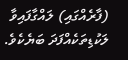(ފާރެއްގައި) ލައްގާފައިވާ ލަކުޑިތަކެއްފަދަ ބަޔެކެވެ.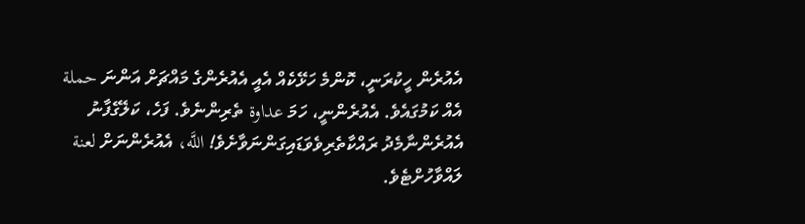އެއުރެން ހީކުރަނީ، ކޮންމެ ހަޅޭކެއް އެއީ އެއުރެންގެ މައްޗަށް އަންނަ حملة އެއް ކަމުގައެވެ. އެއުރެންނީ، ހަމަ عداوة ތެރިންނެވެ. ފަހެ، ކަލޭގެފާނު އެއުރެންނާމެދު ރައްކާތެރިވެވަޑައިގަންނަވާށެވެ! اللَّه، އެއުރެންނަށް لعنة ލައްވާހުށްޓެވެ.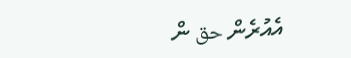އެއުރެން حق ން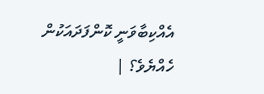އެއްކިބާވަނީ ކޮންފަދައަކުން ހެއްޔެވެ؟ |